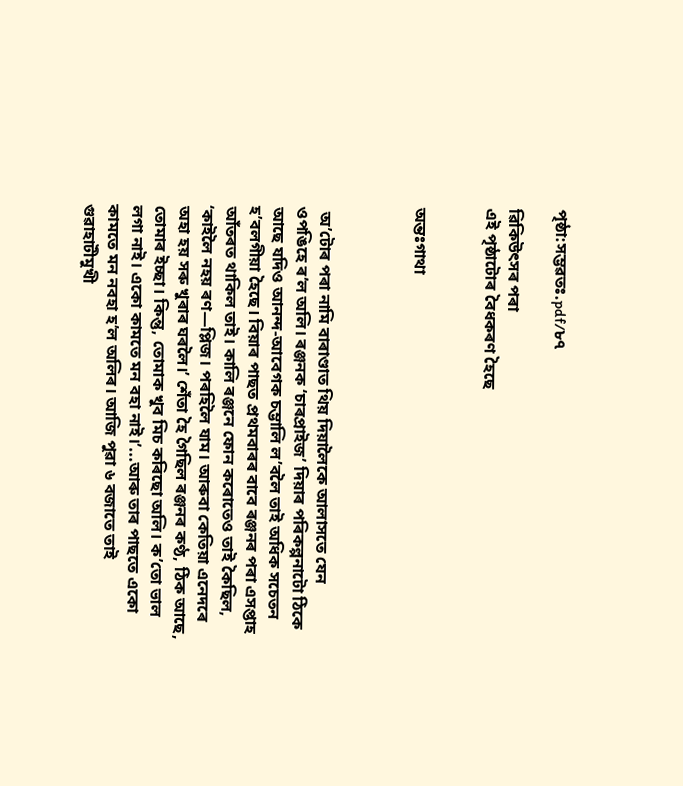পৃষ্ঠা:সম্ভৱতঃ.pdf/৮৭

ৱিকিউৎসৰ পৰা
এই পৃষ্ঠাটোৰ বৈধকৰণ হৈছে


অন্তঃগাথা



 অ’টোৰ পৰা নামি বাৰাণ্ডাত থিয় দিয়ালৈকে আলাসতে যেন ওপঙিহে ৰ’ল অলি। ৰঞ্জনক ‘চাৰপ্ৰাইজ’ দিয়াৰ পৰিকল্পনাটো ঠিকে আছে যদিও আনন্দ-আবেগক চম্ভালি ল’বলৈ তাই অধিক সচেতন হ’বলগীয়া হৈছে। বিয়াৰ পাছত প্ৰথমবাৰৰ বাবে ৰঞ্জনৰ পৰা এসপ্তাহ আঁতৰত থাকিল তাই। কালি ৰঞ্জনে ফোন কৰোতেও তাই কৈছিল, ‘কাইলৈ নহয় ৰণ—প্লিজ। পৰহিলৈ যাম। আৰুবা কেতিয়া এনেদৰে অহা হয় সৰু খুৰাৰ ঘৰলৈ।’ শেঁতা হৈ গৈছিল ৰঞ্জনৰ কণ্ঠ, ঠিক আছে, তোমাৰ ইচ্ছা। কিন্তু, তোমাক খুব মিচ কৰিছো অলি। ক’তো ভাল লগা নাই। একো কামতে মন বহা নাই।’...আৰু তাৰ পাছতে একো কামতে মন নবহা হ’ল অলিৰ। আজি পুৱা ৬ বজাতে তাই গুৱাহাটীমুখী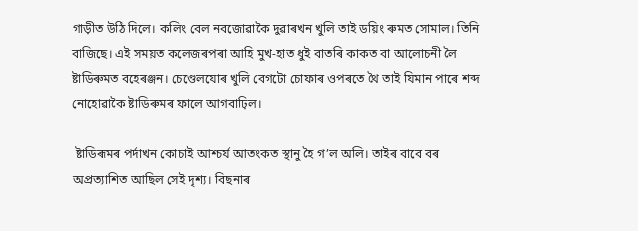গাড়ীত উঠি দিলে। কলিং বেল নবজোৱাকৈ দুৱাৰখন খুলি তাই ডয়িং ৰুমত সোমাল। তিনি বাজিছে। এই সময়ত কলেজৰপৰা আহি মুখ-হাত ধুই বাতৰি কাকত বা আলোচনী লৈ ষ্টাডিৰুমত বহেৰঞ্জন। চেণ্ডেলযোৰ খুলি বেগটো চোফাৰ ওপৰতে থৈ তাই যিমান পাৰে শব্দ নোহোৱাকৈ ষ্টাডিৰুমৰ ফালে আগবাঢ়িল।

 ষ্টাডিৰূমৰ পৰ্দাখন কোচাই আশ্চৰ্য আতংকত স্থানু হৈ গ’ল অলি। তাইৰ বাবে বৰ অপ্ৰত্যাশিত আছিল সেই দৃশ্য। বিছনাৰ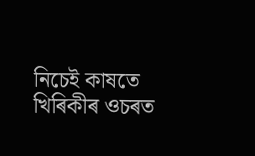নিচেই কাষতে খিৰিকীৰ ওচৰত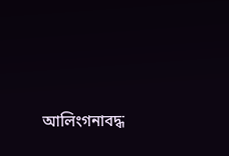আলিংগনাবদ্ধ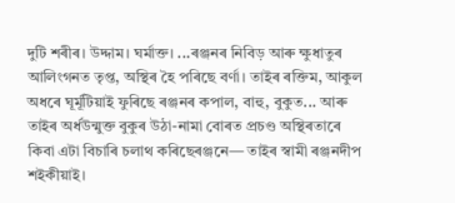দুটি শৰীৰ। উদ্দাম। ঘৰ্মাক্ত। ...ৰঞ্জনৰ নিবিড় আৰু ক্ষুধাতুৰ আলিংগনত তৃপ্ত, অস্থিৰ হৈ পৰিছে বৰ্ণা। তাইৰ ৰক্তিম, আকুল অধৰে ঘূৰ্মূটিয়াই ফুৰিছে ৰঞ্জনৰ কপাল, বাহু, বুকুত... আৰু তাইৰ অৰ্ধউন্মুক্ত বুকুৰ উঠা-নামা বোৰত প্ৰচণ্ড অস্থিৰতাৰে কিবা এটা বিচাৰি চলাথ কৰিছেৰঞ্জনে— তাইৰ স্বামী ৰঞ্জনদীপ শইকীয়াই।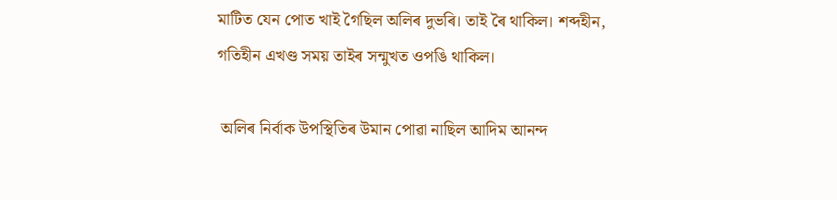মাটিত যেন পোত খাই গৈছিল অলিৰ দুভৰি। তাই ৰৈ থাকিল। শব্দহীন, গতিহীন এখণ্ড সময় তাইৰ সন্মুখত ওপঙি থাকিল।

 অলিৰ নিৰ্বাক উপস্থিতিৰ উমান পোৱা নাছিল আদিম আনন্দ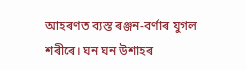আহৰণত ব্যস্ত ৰঞ্জন-বৰ্ণাৰ যুগল শৰীৰে। ঘন ঘন উশাহৰ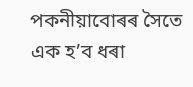পকনীয়াবোৰৰ সৈতে এক হ’ব ধৰা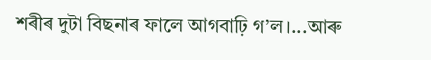শৰীৰ দুটা বিছনাৰ ফালে আগবাঢ়ি গ’ল।...আৰু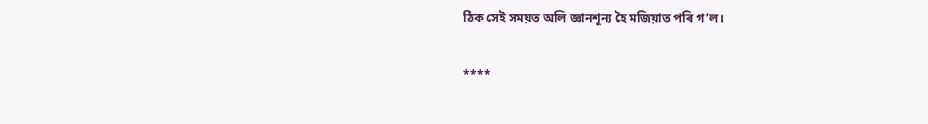ঠিক সেই সময়ত অলি জ্ঞানশূন্য হৈ মজিয়াত পৰি গ’ল।

****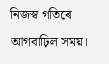নিজস্ব গতিৰে আগবাঢ়িল সময়।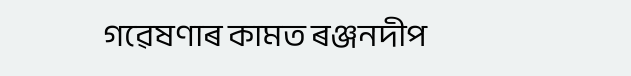গৱেষণাৰ কামত ৰঞ্জনদীপ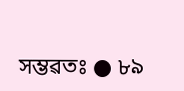সম্ভৱতঃ ● ৮৯